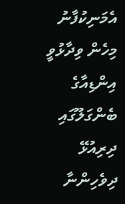އެމަނިކުފާނު މިހެން ވިދާޅުވީ އިންޑިއާގެ ބެންގަލޫގައި ދިރިއުޅޭ ދިވެހިންނާ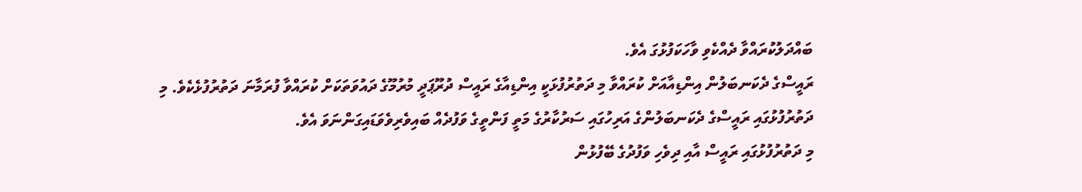ބައްދަލުކުރައްވާ ދެއްކެވި ވާހަކަފުޅުގަ އެވެ.
ރައީސްގެ ދެކަނބަލުން އިންޑިއާއަށް ކުރައްވާ މި ދަތުރުފުޅަކީ އިންޑިއާގެ ރައީސް ދުރޫޕަދީ މުރުމޫގެ ދައުވަތަކަށް ކުރައްވާ ފުރަމާނަ ދަތުރުފުޅެކެވެ. މި ދަތުރުފުޅުގައި ރައީސްގެ ދެކަނބަލުންގެ އަރިހުގައި ސަރުކާރުގެ މަތީ ފަންތީގެ ވަފުދެއް ބައިވެރިވެވަޑައިގަންނަވަ އެވެ.
މި ދަތުރުފުޅުގައި ރައީސް އާއި ދިވެހި ވަފުދުގެ ބޭފުޅުން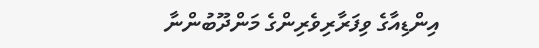އިންޑިއާގެ ވިފަރާރިވެރިންގެ މަންދޫބުންނާ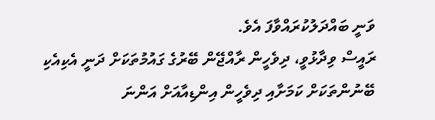ވަނީ ބައްދަލުކުރައްވާފަ އެވެ.
ރައީސް ވިދާޅުވީ، ދިވެހީން ރާއްޖޭން ބޭރުގެ ގައުމުތަކަށް ދަނީ އެކިއެކި ބޭނުންތަކަށް ކަމަށާއި ދިވެހީން އިންޑިއާއަށް އަންނަ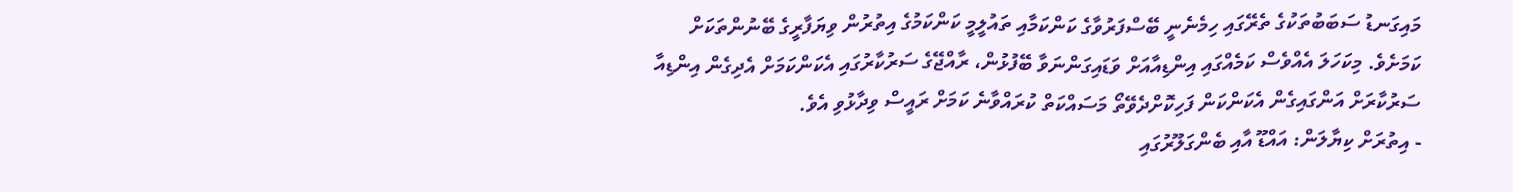މައިގަނޑު ސަބަބުތަކުގެ ތެރޭގައި ހިމެނެނީ ބޭސްފަރުވާގެ ކަންކަމާއި ތައުލީމީ ކަންކަމުގެ އިތުރުން ވިޔަފާރީގެ ބޭނުންތަކަށް ކަމަށެވެ. މިކަހަލަ އެއްވެސް ކަމެއްގައި އިންޑިއާއަށް ވަޑައިގަންނަވާ ބޭފުޅުން، ރާއްޖޭގެ ސަރުކާރުގައި އެކަންކަމަށް އެދިގެން އިންޑިއާ ސަރުކާރަށް އަންގައިގެން އެކަންކަން ފަހިކޮށްދެވޭތޯ މަސައްކަތް ކުރައްވާނެ ކަމަށް ރައީސް ވިދާޅުވި އެވެ.
- އިތުރަށް ކިޔާލަން: އައްޑޫ އާއި ބެންގަލޫރުގައި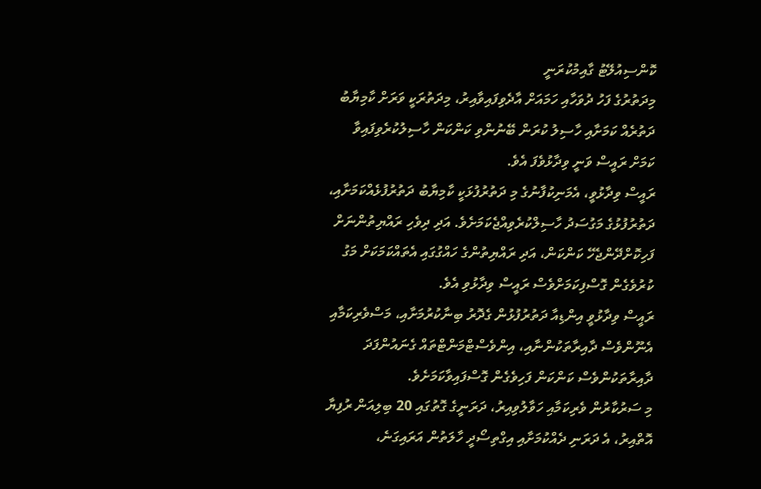ކޮންސިއުލޭޓު ގާއިމުކުރަނީ
މިދަތުރުގެ ފަހު ދުވަހާއި ހަމައަށް އާދެވިފައިވާއިރު، މިދަތުރަކީ ވަރަށް ކާމިޔާބު ދަތުރެއް ކަމަށާއި ހާސިލު ކުރަން ބޭނުންވި ކަންކަން ހާސިލުކުރެވިފައިވާ ކަމަށް ރައީސް ވަނީ ވިދާޅުވެފަ އެވެ.
ރައީސް ވިދާޅުވީ، އެމަނިކުފާނުގެ މި ދަތުރުފުޅަކީ ކާމިޔާބު ދަތުރުފުޅެއްކަމަށާއި، ދަތުރުފުޅުގެ މަގުސަދު ހާސިލްކުރެވިއްޖެކަމަށެވެ. އަދި ދިވެހި ރައްޔިތުންނަށް ފަހިކޮށްދޭންޖެހޭ ކަންކަން، އަދި ރައްޔިތުންގެ ހައްގުގައި އެތައްކަމަކަށް މަގު ކުރުވެގެން ގޮސްފިކަމަށްވެސް ރައީސް ވިދާޅުވި އެވެ.
ރައީސް ވިދާޅުވީ އިންޑިއާ ދަތުރުފުޅުން ގެދޮރު ބިނާކުރުމަށާއި، މަސްވެރިކަމާއި އެނޫންވެސް ދާއިރާތަކުންނާއި، އިންވެސްޓްމަންޓްތައް ގެނައުންފަދަ ދާއިރާތަކުންވެސް ކަންކަން ފަހިވެގެން ގޮސްފައިވާކަމަށެވެ.
މި ސަރުކާރުން ވެރިކަމާއި ހަވާލުވިއިރު، ދަރަނީގެ ގޮތުގައި 20 ބިލިއަން ރުފިޔާ އޮތްއިރު، އެ ދަރަނި ދެއްކުމަށާއި އިގްތިސޯދީ ހާލަތުން އަރައިގަނެ،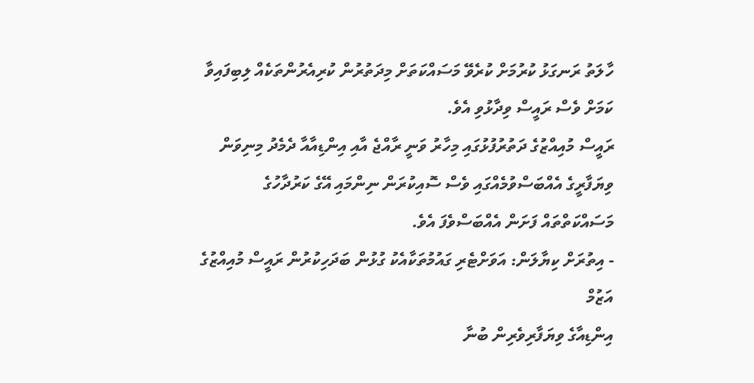ހާލަތު ރަނގަޅު ކުރުމަށް ކުރެވޭ މަސައްކަތަށް މިދަތުރުން ކުރިއެރުންތަކެއް ލިބިފައިވާ ކަމަށް ވެސް ރައީސް ވިދާޅުވި އެވެ.
ރައީސް މުއިއްޒުގެ ދަތުރުފުޅުގައި މިހާރު ވަނީ ރާއްޖެ އާއި އިންޑިއާއާ ދެމެދު މިނިވަން ވިޔަފާރީގެ އެއްބަސްވުމެއްގައި ވެސް ސޮއިކުރަން ނިންމައި އޭގެ ކަރުދާހުގެ މަސައްކަތްތައް ފަށަން އެއްބަސްވެފަ އެވެ.
- އިތުރަށް ކިޔާލަން: އަވަށްޓެރި ގައުމުތަކާއެކު ގުޅުން ބަދަހިކުރުން ރައީސް މުއިއްޒުގެ އަޒުމް
އިންޑިއާގެ ވިޔަފާރިވެރިން ބުނާ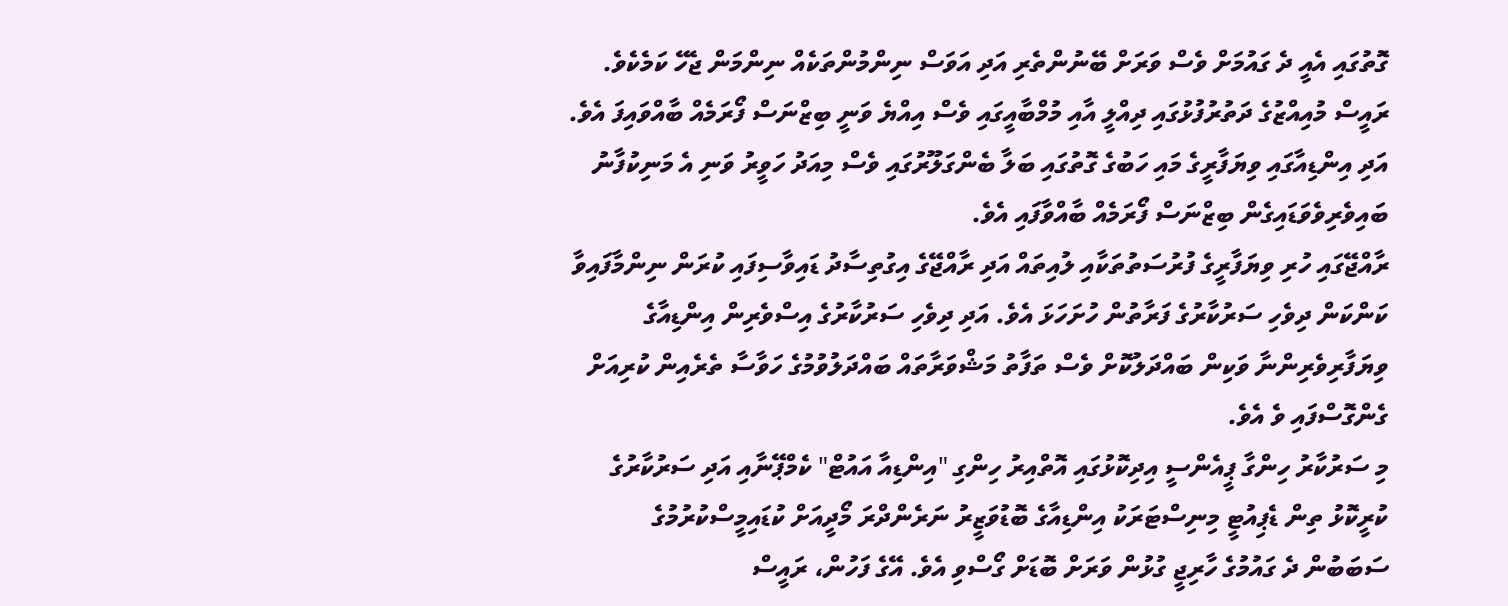ގޮތުގައި އެއީ ދެ ގައުމަށް ވެސް ވަރަށް ބޭނުންތެރި އަދި އަވަސް ނިންމުންތަކެއް ނިންމަން ޖެހޭ ކަމެކެވެ.
ރައީސް މުއިއްޒުގެ ދަތުރުފުޅުގައި ދިއްލީ އާއި މުމްބާއީގައި ވެސް އިއްޔެ ވަނީ ބިޒްނަސް ފޯރަމެއް ބާއްވައިފަ އެވެ. އަދި އިންޑިއާގައި ވިޔަފާރީގެ މައި ހަބުގެ ގޮތުގައި ބަލާ ބެންގަލޫރުގައި ވެސް މިއަދު ހަވީރު ވަނި އެ މަނިކުފާނު ބައިވެރިވެވަޑައިގެން ބިޒްނަސް ފޯރަމެއް ބާއްވާފައި އެވެ.
ރާއްޖޭގައި ހުރި ވިޔަފާރީގެ ފުރުސަތުތަކާއި ލުއިތައް އަދި ރާއްޖޭގެ އިގުތިސާދު ޑައިވާސިފައި ކުރަން ނިންމާފައިވާ ކަންކަން ދިވެހި ސަރުކާރުގެ ފަރާތުން ހުށަހަޅަ އެވެ. އަދި ދިވެހި ސަރުކާރުގެ އިސްވެރިން އިންޑިއާގެ ވިޔަފާރިވެރިންނާ ވަކިން ބައްދަލުކޮށް ވެސް ތަފާތު މަޝްވަރާތައް ބައްދަލުވުމުގެ ހަވާސާ ތެރެއިން ކުރިއަށް ގެންގޮސްފައި ވެ އެވެ.
މި ސަރުކާރު ހިންގާ ޕީއެންސީ އިދިކޮޅުގައި އޮތްއިރު ހިންގި "އިންޑިއާ އައުޓް" ކެމްޕޭނާއި އަދި ސަރުކާރުގެ ކުރީކޮޅު ތިން ޑެޕިއުޓީ މިނިސްޓަރަކު އިންޑިއާގެ ބޮޑުވަޒީރު ނަރެންދްރަ މޯދީއަށް ކުޑައިމީސްކުރުމުގެ ސަބަބުން ދެ ގައުމުގެ ހާރިޖީ ގުޅުން ވަރަށް ބޮޑަށް ގޯސްވި އެވެ. އޭގެ ފަހުން، ރައީސް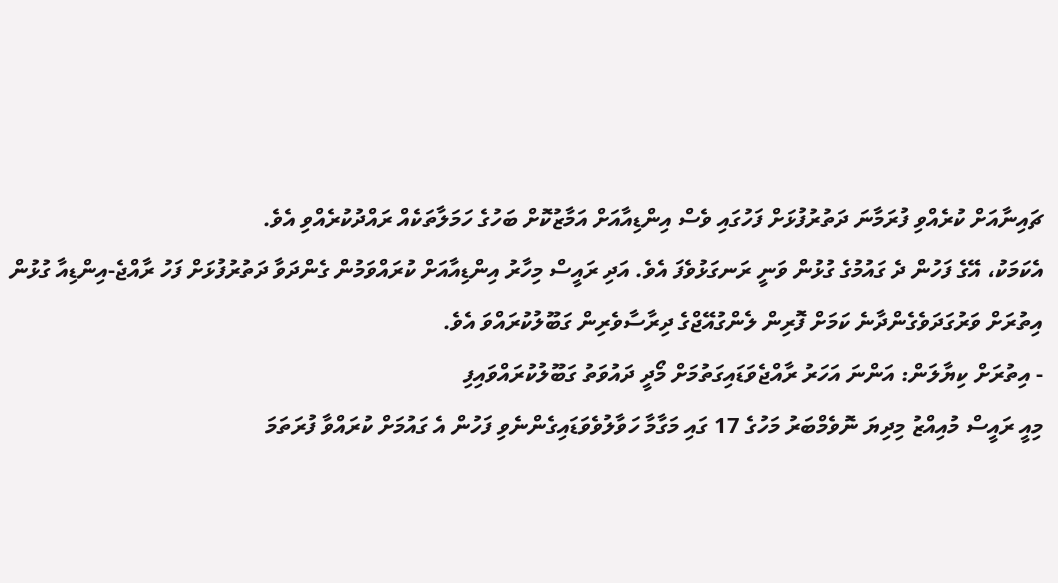ޗައިނާއަށް ކުރެއްވި ފުރަމާނަ ދަތުރުފުޅަށް ފަހުގައި ވެސް އިންޑިއާއަށް އަމާޒުކޮށް ބަހުގެ ހަމަލާތަކެއް ރައްދުކުރެއްވި އެވެ.
އެކަމަކު، އޭގެ ފަހުން ދެ ގައުމުގެ ގުޅުން ވަނީ ރަނގަޅުވެފަ އެވެ. އަދި ރައީސް މިހާރު އިންޑިއާއަށް ކުރައްވަމުން ގެންދަވާ ދަތުރުފުޅަށް ފަހު ރާއްޖެ-އިންޑިއާ ގުޅުން އިތުރަށް ވަރުގަދަވެގެންދާނެ ކަމަށް ފޮރިން ލެންގުއޭޖްގެ ދިރާސާވެރިން ގަބޫލުކުރައްވަ އެވެ.
- އިތުރަށް ކިޔާލަން: އަންނަ އަހަރު ރާއްޖެވަޑައިގަތުމަށް މޯދީ ދައުވަތު ގަބޫލުކުރައްވައިފި
މިއީ ރައީސް މުއިއްޒު މިދިޔަ ނޮވެމްބަރު މަހުގެ 17 ގައި މަގާމާ ހަވާލުވެވަޑައިގެންނެވި ފަހުން އެ ގައުމަށް ކުރައްވާ ފުރަތަމަ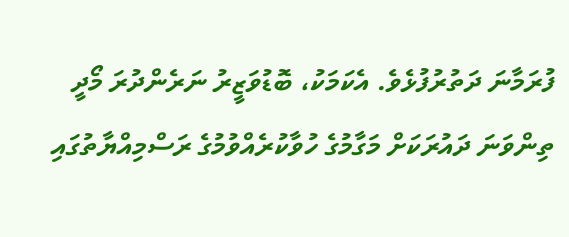ފުރަމާނަ ދަތުރުފުޅެވެ. އެކަމަކު، ބޮޑުވަޒީރު ނަރެންދުރަ މޯދީ ތިންވަނަ ދައުރަކަށް މަގާމުގެ ހުވާކުރެއްވުމުގެ ރަސްމިއްޔާތުގައި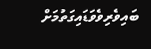ބައިވެރިވެވަޑައިގަތުމަށް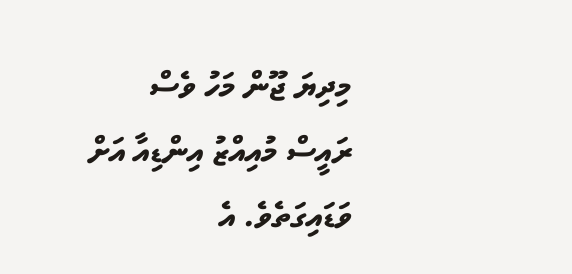މިދިޔަ ޖޫން މަހު ވެސް ރައީސް މުއިއްޒު އިންޑިއާ އަށް ވަޑައިގަތެވެ. އެ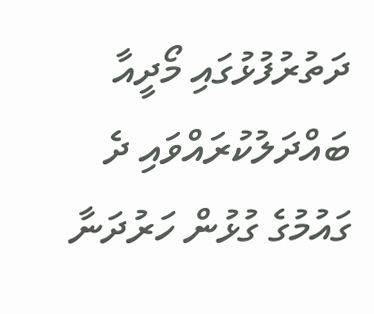ދަތުރުފުޅުގައި މޯދީއާ ބައްދަލުކުރައްވައި ދެ ގައުމުގެ ގުޅުން ހަރުދަނާ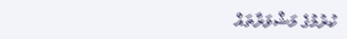ކުރުމުގެ މަޝްވަރާތައް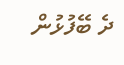ދެ ބޭފުޅުން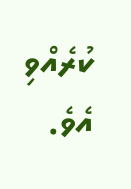ކުރެއްވި އެވެ.